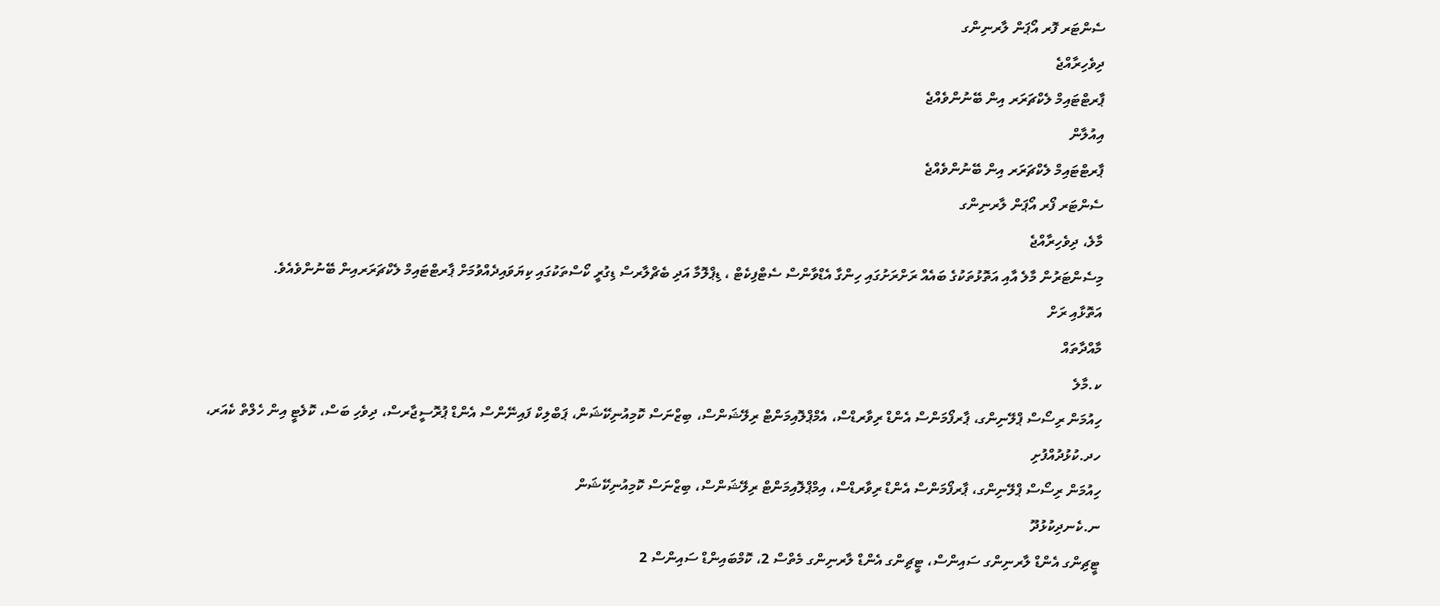ސެންޓަރ ފޮރ އޯޕަން ލާރނިންގ
ދިވެހިރާއްޖެ
ޕާރޓްޓައިމް ލެކްޗަރަރ އިން ބޭނުންވެއްޖެ
އިއުލާން
ޕާރޓްޓައިމް ލެކްޗަރަރ އިން ބޭނުންވެއްޖެ
ސެންޓަރ ފޯރ އޯޕަން ލާރނިންގ
މާލެ، ދިވެހިރާއްޖެ
މިސެންޓަރުން މާލެ އާއި އަތޮޅުތަކުގެ ބައެއް ރަށްރަށުގައި ހިންގާ އެޑްވާންސް ސެޓްފިކެޓް ، ޑިޕްލޮމާ އަދި ބެޗްލާރސް ޑިގުރީ ކޯސްތަކުގައި ކިޔަވައިދެއްވުމަށް ޕާރޓްޓައިމް ލެކްޗަރަރއިން ބޭނުންވެއެވެ.
އަތޮޅާއި ރަށް
މާއްދާތައް
ކ.މާލެ
ހިއުމަން ރިސޯސް ޕްލޭނިންގ، ޕާރފޯމަންސް އެންޑް ރިވާރޑްސް، އެމްޕްލޮއިމަންޓް ރިލޭޝަންސް، ބިޒްނަސް ކޮމިއުނިކޭޝަން، ޕަބްލިކް ފައިނޭންސް އެންޑް ޕުރޮސީޖާރސް، ދިވެހި ބަސް، ކޮލެޓީ އިން ހެލްތް ކެއަރ،
ހދ.ކުޅުދުއްފުށި
ހިއުމަން ރިސޯސް ޕްލޭނިންގ، ޕާރފޯމަންސް އެންޑް ރިވާރޑްސް، އިމްޕްލޮއިމަންޓް ރިލޭޝަންސް، ބިޒްނަސް ކޮމިއުނިކޭޝަން
ނ.ކެނދިކުޅުދޫ
ޓީޗިންގ އެންޑް ލާރނިންގ ސައިންސް، ޓީޗިންގ އެންޑް ލާރނިންގ މެތްސް 2، ކޮމްބައިންޑް ސައިންސް 2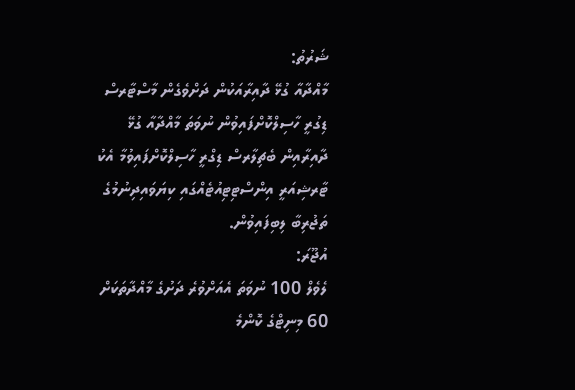ޝަރުތު:
މާއްދާއާ ގުޅޭ ދާއިރާއަކުން ދަށްވެގެން މާސްޓާރސް ޑިގުރީ ހާސިލްކޮށްފައިވުން ނުވަތަ މާއްދާއާ ގުޅޭ ދާއިރާއިން ބެޗިލާރސް ޑިގްރީ ހާސިލްކޮށްފައިވުމާ އެކު ޓާރޝިއަރީ އިންސްޓިޓިއުޓެއްގައި ކިޔަވައިދިނުމުގެ ތަޖުރިބާ ލިބިފައިވުން.
އުޖޫރަ:
ލެވެލް 100 ނުވަތަ އެއަށްވުރެ ދަށުގެ މާއްދާތަކަށް 60 މިނިޓްގެ ކޮންމެ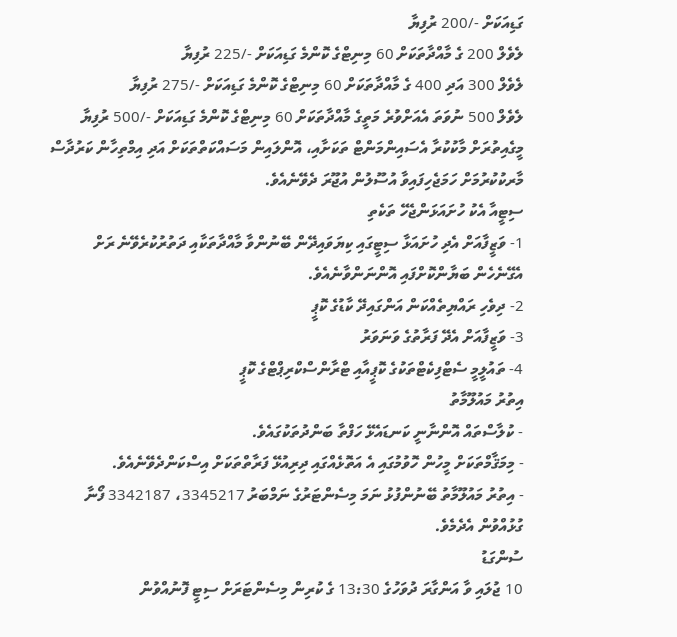ގަޑިއަކަށް -/200 ރުފިޔާ
ލެވެލް 200 ގެ މާއްދާތަކަށް 60 މިނިޓްގެ ކޮންމެ ގަޑިއަކަށް -/225 ރުފިޔާ
ލެވެލް 300 އަދި 400 ގެ މާއްދާތަކަށް 60 މިނިޓްގެ ކޮންމެ ގަޑިއަކަށް -/275 ރުފިޔާ
ލެވެލް 500 ނުވަތަ އެއަށްވުރެ މަތީގެ މާއްދާތަކަށް 60 މިނިޓްގެ ކޮންމެ ގަޑިއަކަށް -/500 ރުފިޔާ
މީގެއިތުރަށް މާކުކުރާ އެސައިންމަންޓް ތަކަށާއި، އޮންލައިން މަސައްކަތްތަކަށް އަދި އިމްތިހާން ކަރުދާސް މާރކުކުރުމަށް ހަމަޖެހިފައިވާ އުސޫލުން އުޖޫރަ ދެވޭނެއެވެ.
ސިޓީއާ އެކު ހުށައަޅަންޖެހޭ ތަކެތި
1- ވަޒީފާއަށް އެދި ހުށައަޅާ ސިޓީގައި ކިޔަވައިދޭން ބޭނުންވާ މާއްދާތަކާއި ދަތުރުކުރެވޭނެ ރަށް އެގޭނެހެން ބަޔާންކޮށްފައި އޮންނަންވާނެއެވެ.
2- ދިވެހި ރައްޔިތެއްކަން އަންގައިދޭ ކާޑުގެ ކޮޕީ
3- ވަޒީފާއަށް އެދޭ ފަރާތުގެ ވަނަވަރު
4- ތައުލީމީ ސެޓްފިކެޓްތަކުގެ ކޮޕީއާއި ޓްރާންސްކްރިޕްޓްގެ ކޮޕީ
އިތުރު މައުލޫމާތު
- ކުލާސްތައް އޮންނާނީ ކަނޑައެޅޭ ހަފްތާ ބަންދުތަކުގައެވެ.
- މިމަޤާމްތަކަށް މީހުން ހޮވުމުގައި އެ އަތޮޅެއްގައި ދިރިއުޅޭ ފަރާތްތަކަށް އިސްކަންދެވޭނެއެވެ.
- އިތުރު މައުލޫމާތު ބޭނުންފުޅު ނަމަ މިސެންޓަރުގެ ނަމްބަރު 3345217، 3342187 ފޯނާ ގުޅުއްވުން އެދެމެވެ.
ސުންގަޑު
10 ޖުލައި ވާ އަންގާރަ ދުވަހުގެ 13:30 ގެ ކުރިން މިސެންޓަރަށް ސިޓީ ފޮނުއްވުން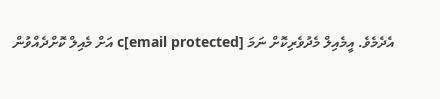އެދެމެވެ. އީމެއިލް މެދުވެރިކޮށް ނަމަ c[email protected] އަށް މެއިލް ކޮށްދެއްވުން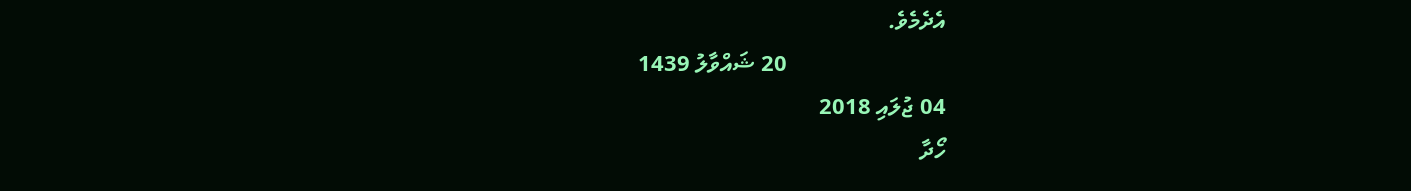އެދެމެވެ.
                            20 ޝައްވާލު 1439
04 ޖުލައި 2018
ހޯދާ